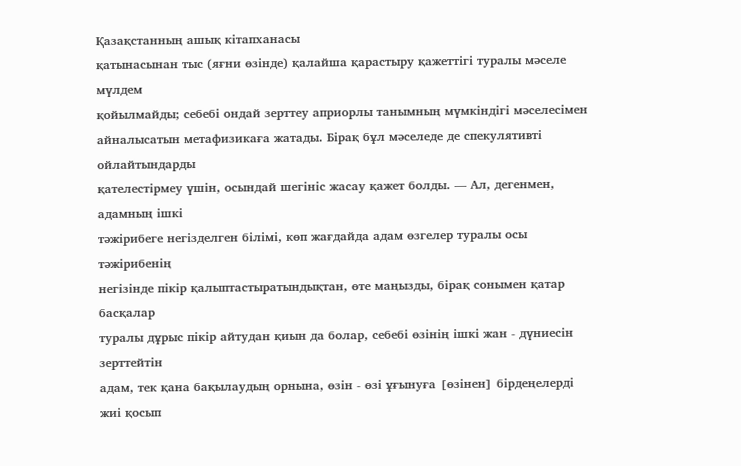Қазақстанның ашық кітапханасы
қатынасынан тыс (яғни өзінде) қалайша қарастыру қажеттігі туралы мәселе мүлдем
қойылмайды; себебі ондай зерттеу априорлы танымның мүмкіндігі мәселесімен
айналысатын метафизикаға жатады. Бірақ бұл мәселеде де спекулятивті ойлайтындарды
қателестірмеу үшін, осындай шегініс жасау қажет болды. — Ал, дегенмен, адамның ішкі
тәжірибеге негізделген білімі, көп жағдайда адам өзгелер туралы осы тәжірибенің
негізінде пікір қалыптастыратындықтан, өте маңызды, бірақ сонымен қатар басқалар
туралы дұрыс пікір айтудан қиын да болар, себебі өзінің ішкі жан - дүниесін зерттейтін
адам, тек қана бақылаудың орнына, өзін - өзі ұғынуға [өзінен] бірдеңелерді жиі қосып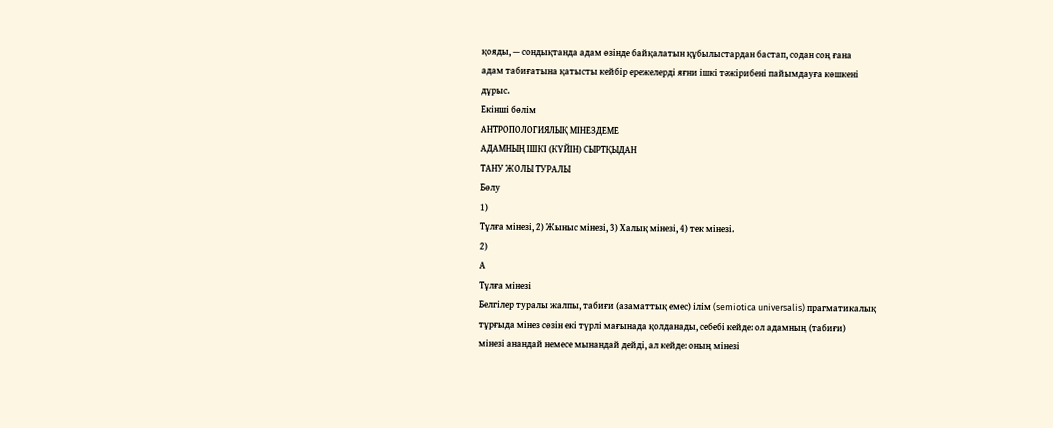қояды, — сондықтанда адам өзінде байқалатын құбылыстардан бастап, содан соң ғана
адам табиғатына қатысты кейбір ережелерді яғни ішкі тәжірибені пайымдауға көшкені
дұрыс.
Екінші бөлім
АНТРОПОЛОГИЯЛЫҚ МІНЕЗДЕМЕ
АДАМНЫҢ ІШКІ (КҮЙІН) СЫРТҚЫДАН
ТАНУ ЖОЛЫ ТУРАЛЫ
Бөлу
1)
Тұлға мінезі, 2) Жыныс мінезі, 3) Халық мінезі, 4) тек мінезі.
2)
А
Тұлға мінезі
Белгілер туралы жалпы, табиғи (азаматтық емес) ілім (semiotica universalis) прагматикалық
тұрғыда мінез сөзін екі түрлі мағынада қолданады, себебі кейде: ол адамның (табиғи)
мінезі анандай немесе мынандай дейді, ал кейде: оның мінезі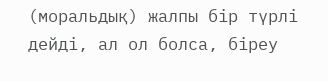(моральдық) жалпы бір түрлі
дейді, ал ол болса, біреу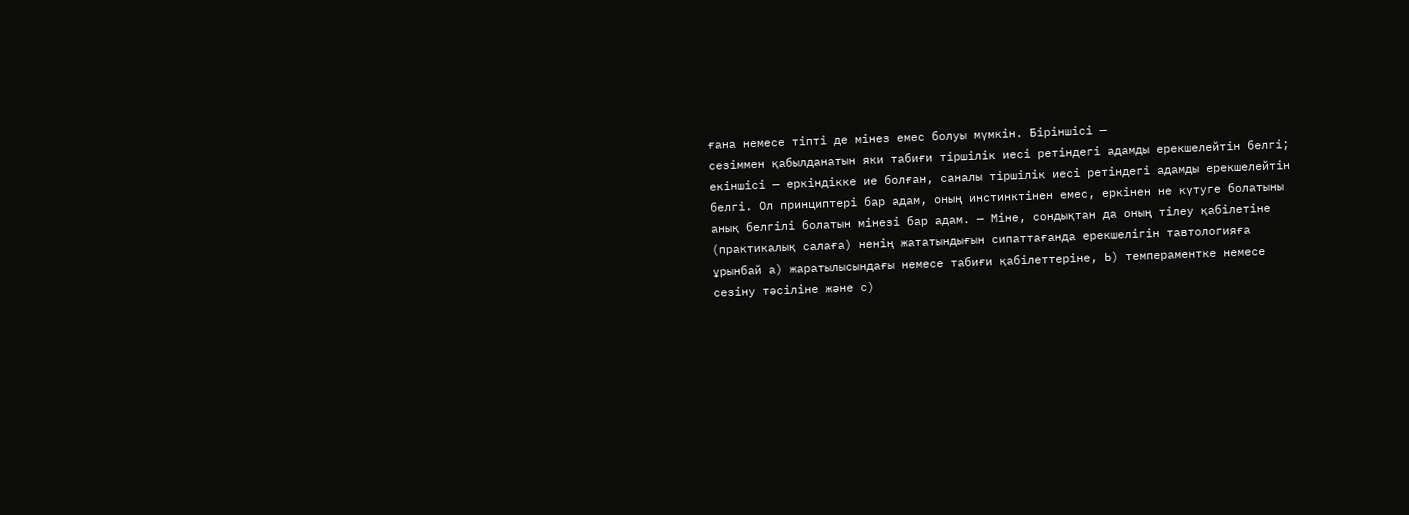ғана немесе тіпті де мінез емес болуы мүмкін. Біріншісі —
сезіммен қабылданатын яки табиғи тіршілік иесі ретіндегі адамды ерекшелейтін белгі;
екіншісі — еркіндікке ие болған, саналы тіршілік иесі ретіндегі адамды ерекшелейтін
белгі. Ол принциптері бар адам, оның инстинктінен емес, еркінен не күтуге болатыны
анық белгілі болатын мінезі бар адам. — Міне, сондықтан да оның тілеу қабілетіне
(практикалық салаға) ненің жататындығын сипаттағанда ерекшелігін тавтологияға
ұрынбай а) жаратылысындағы немесе табиғи қабілеттеріне, Ь) темпераментке немесе
сезіну тәсіліне және с)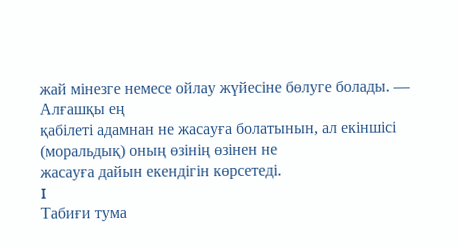жай мінезге немесе ойлау жүйесіне бөлуге болады. — Алғашқы ең
қабілеті адамнан не жасауға болатынын, ал екіншісі (моральдық) оның өзінің өзінен не
жасауға дайын екендігін көрсетеді.
I
Табиғи тума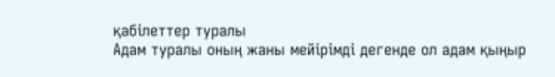қабілеттер туралы
Адам туралы оның жаны мейірімді дегенде ол адам қыңыр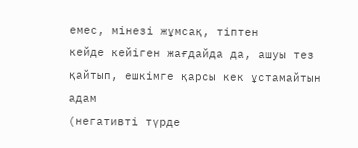емес, мінезі жұмсақ, тіптен
кейде кейіген жағдайда да, ашуы тез қайтып, ешкімге қарсы кек ұстамайтын адам
(негативті түрде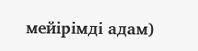мейірімді адам)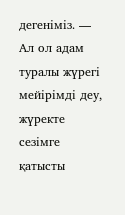дегеніміз. — Ал ол адам туралы жүрегі мейірімді деу,
жүректе сезімге қатысты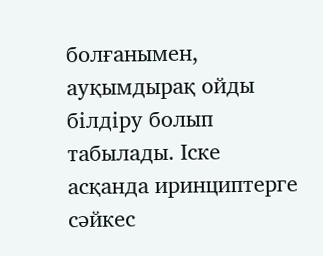болғанымен, ауқымдырақ ойды білдіру болып табылады. Іске
асқанда иринциптерге сәйкес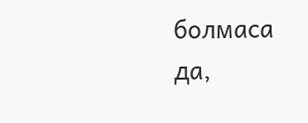болмаса да,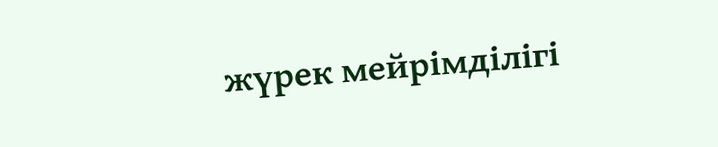жүрек мейрімділігі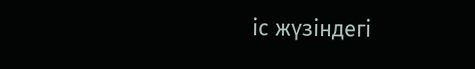іс жүзіндегі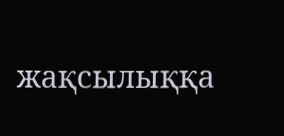жақсылыққа